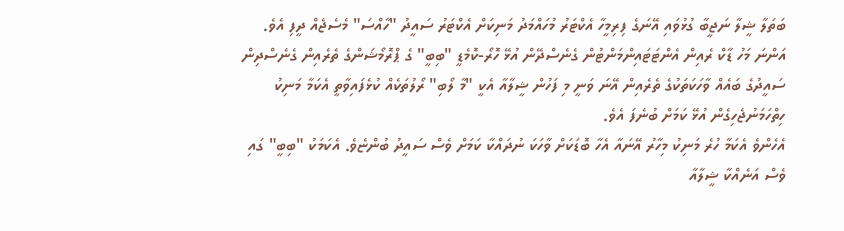ބަތަލާ ޝީލާ ނަޖީބާ ގުޅުވައި އޭނަގެ ފިރިމީހާ އެކްޓަރު މުހައްމަދު މަނިކަށް އެކްޓަރު ސައީދު "ހާއްސަ" މެސެޖެއް ދީފި އެވެ.
އަންނަ މަހު ޑާކް ރެއިން އެންޓަޓައިންމަންޓުން ގެނެސްދޭން އުޅޭ ހޮރޯ-ކޮމެޑީ "ބިބީ" ގެ ޕްރޮމޯޝަންގެ ތެރެއިން ގެނެސްދިން ސައީދުގެ ބައެއް ވާހަކަތަކުގެ ތެރެއިން އޭނަ ވަނީ މި ފަހުން ޝީލާއާ އެކީ "މާ ލޯބި" ރޯލުތަކެއް ކުޅެފައިވާތީ އެކަމާ މަނިކު ހިތްހަމަނުޖެހިގެން އުޅޭ ކަމަށް ބުނެފަ އެވެ.
އެހެންވެ އެކަމާ ހުރެ މަނިކު މިހާރު އޭނައާ އެހާ ބޮޑަކަށް ވާހަކަ ނުދައްކާ ކަމަށް ވެސް ސައީދު ބުންޏެވެ. އެކަމަކު "ބިބީ" ގައި ވެސް އަނެއްކާ ޝީލާއާ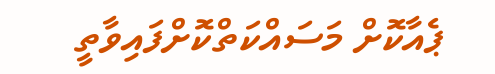ޕެއާކޮށް މަސައްކަތްކޮށްފައިވާތީ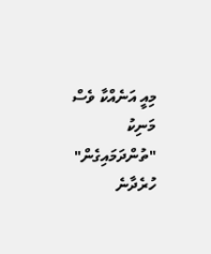މިއީ އަނެއްކާ ވެސް މަނިކު "ތުންދަމައިގެން" ހުރެދާނެ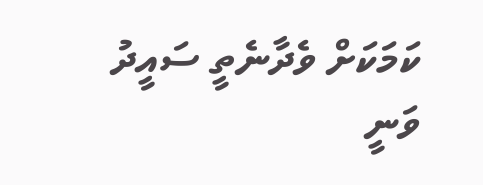ކަމަކަށް ވެދާނެތީ ސައީދު ވަނީ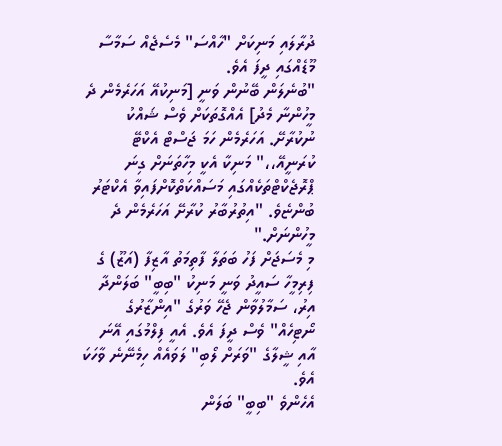ދުރާލައި މަނިކަށް "ހާއްސަ" މެސެޖެއް ސަމާސާ މޫޑެއްގައި ދީފަ އެވެ.
"ބުނެލަން ބޭނުން ވަނީ [މަނިކުއޭ އަހަރެމެން ދެ މީހުންނާ މެދު] އެއްގޮތަކަށް ވެސް ޝައްކު ނުކުރާށޭ. އަހަރެމެން ހަމަ ޖަސްޓް އެކްޓޭ ކުރަނީއޭ،،" މަނިކާ އެކީ މިހާތަނަށް ގިނަ ޕްރޮޖެކްޓްތަކެއްގައި މަސައްކަތްކޮށްފައިވާ އެކްޓަރު ބުންޏެވެ. "އިތުރުބާރު ކުރާށޭ އަހަރެމެން ދެ މީހުންނަށް."
މި މެސަޖަށް ފަހު ބަތަލާ ފާތިމަތު އާޒިފާ (އަޒޫ) ގެ ފިރިމީހާ ސައީދު ވަނީ މަނިކު "ބިބީ" ބަލަންދާ އިރު، ސަމާލުވާން ޖެހޭ ވަރުގެ "އިންޒާރުގެ ނޯޓިހެއް" ވެސް ދީފަ އެވެ. އެއީ ފިލްމުގައި އޭނަ އާއި ޝީލާގެ "ވަރަށް ލޯބި" ލަވައެއް ހިމެނޭނެ ވާހަކަ އެވެ.
އެހެންވެ "ބިބީ" ބަލަން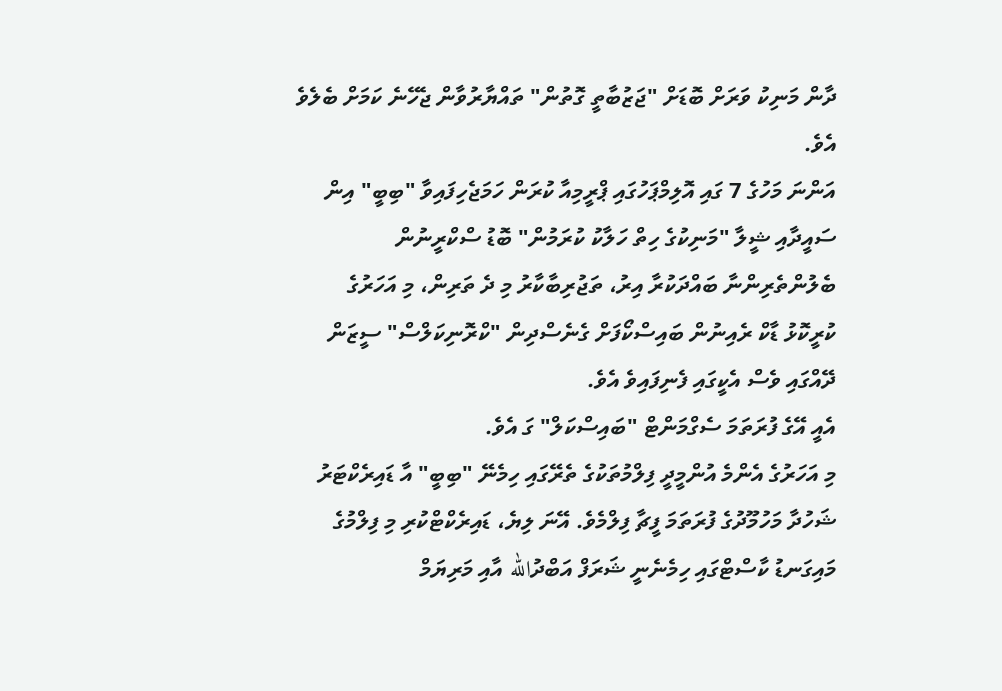ދާން މަނިކު ވަރަށް ބޮޑަށް "ޖަޒުބާތީ ގޮތުން" ތައްޔާރުވާން ޖެހޭނެ ކަމަށް ބެލެވެ އެވެ.
އަންނަ މަހުގެ 7 ގައި އޮލިމްޕަހުގައި ޕްރީމިއާ ކުރަން ހަމަޖެހިފައިވާ "ބިބީ" އިން ސައީދާއި ޝީލާ "މަނިކުގެ ހިތް ހަލާކު ކުރަމުން" ބޮޑު ސްކްރީނުން ބެލުންތެރިންނާ ބައްދަކުރާ އިރު، ތަޖުރިބާކާރު މި ދެ ތަރިން، މި އަހަރުގެ ކުރީކޮޅު ޑާކް ރެއިނުން ބައިސްކޯފަށް ގެނެސްދިން "ކްރޮނިކަލްސް" ސީޒަން ދޭއްގައި ވެސް އެކީގައި ފެނިފައިވެ އެވެ.
އެއީ އޭގެ ފުރަތަމަ ސެގްމަންޓް "ބައިސްކަލް" ގަ އެވެ.
މި އަހަރުގެ އެންމެ އުންމީދީ ފިލްމުތަކުގެ ތެރޭގައި ހިމެނޭ "ބިބީ" އާ ޑައިރެކްޓަރު ޝަހުދާ މަހުމޫދުގެ ފުރަތަމަ ފީޗާ ފިލްމެވެ. އޭނަ ލިޔެ، ޑައިރެކްޓްކުރި މި ފިލްމުގެ މައިގަނޑު ކާސްޓްގައި ހިމެނެނީ ޝަރަފް އަބްދުالله އާއި މަރިޔަމް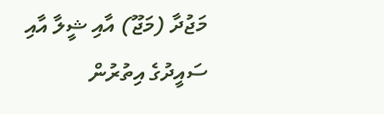މަޖުދާ (މަޖޫ) އާއި ޝީލާ އާއި ސައީދުގެ އިތުރުން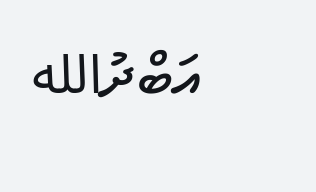އަބްދުالله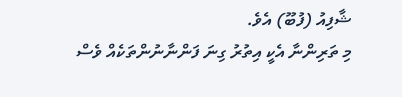ޝާފިއު (ފުބޫ) އެވެ.
މި ތަރިންނާ އެކީ އިތުރު ގިނަ ފަންނާނުންތަކެއް ވެސް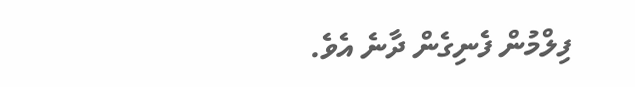ފިލްމުން ފެނިގެން ދާނެ އެވެ.